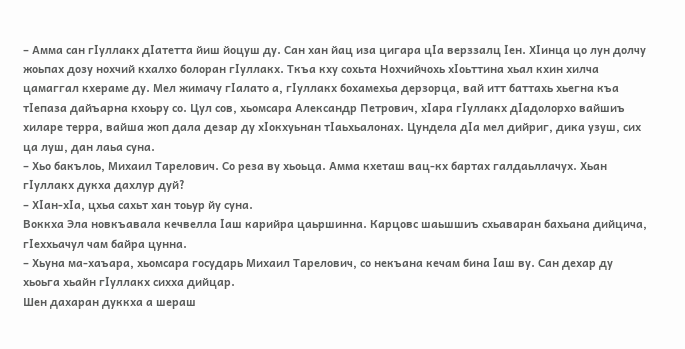– Амма сан гӏуллакх дӏатетта йиш йоцуш ду. Сан хан йац иза цигара цӏа верззалц ӏен. Хӏинца цо лун долчу жоьпах дозу нохчий кхалхо болоран гӏуллакх. Ткъа кху сохьта Нохчийчохь хӏоьттина хьал кхин хилча цамаггал кхераме ду. Мел жимачу гӏалато а, гӏуллакх бохамехьа дерзорца, вай итт баттахь хьегна къа тӏепаза дайъарна кхоьру со. Цул сов, хьомсара Александр Петрович, хӏара гӏуллакх дӏадолорхо вайшиъ хиларе терра, вайша жоп дала дезар ду хӏокхуьнан тӏаьхьалонах. Цундела дӏа мел дийриг, дика узуш, сих ца луш, дан лаьа суна.
– Хьо бакълоь, Михаил Тарелович. Со реза ву хьоьца. Амма кхеташ вац-кх бартах галдаьллачух. Хьан гӏуллакх дукха дахлур дуй?
– Хӏан-хӏа, цхьа сахьт хан тоьур йу суна.
Воккха Эла новкъавала кечвелла ӏаш карийра цаьршинна. Карцовс шаьшшиъ схьаваран бахьана дийцича, гӏеххьачул чам байра цунна.
– Хьуна ма-хаъара, хьомсара государь Михаил Тарелович, со некъана кечам бина ӏаш ву. Сан дехар ду хьоьга хьайн гӏуллакх сихха дийцар.
Шен дахаран дуккха а шераш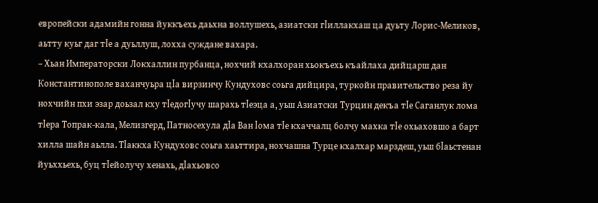европейски адамийн гонна йуккъехь даьхна воллушехь, азиатски гӏиллакхаш ца дуьту Лорис-Меликов, аьтту куьг даг тӏе а дуьллуш, лохха суждане вахара.
– Хьан Императорски Локхаллин пурбанца, нохчий кхалхоран хьокъехь къайлаха дийцарш дан Константинополе ваханчуьра цӏа вирзинчу Кундуховс соьга дийцира, туркойн правительство реза йу нохчийн пхи эзар доьзал кху тӏедогӏучу шарахь тӏеэца а, уьш Азиатски Турцин декъа тӏе Саганлук лома тӏера Топрак-кала, Мелизгерд, Патносехула дӏа Ван ӏома тӏе кхаччалц болчу махка тӏе охьаховшо а барт хилла шайн аьлла. Тӏаккха Кундуховс соьга хаьттира, нохчашна Турце кхалхар марздеш, уьш бӏаьстенан йуьххьехь, буц тӏейолучу хенахь, дӏахьовсо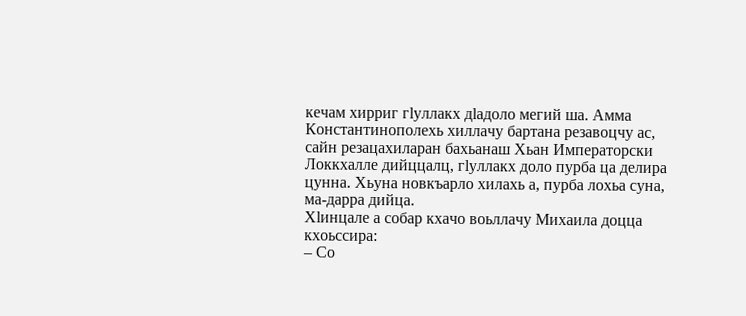кечам хирриг гӏуллакх дӏадоло мегий ша. Амма Константинополехь хиллачу бартана резавоцчу ас, сайн резацахиларан бахьанаш Хьан Императорски Локкхалле дийццалц, гӏуллакх доло пурба ца делира цунна. Хьуна новкъарло хилахь а, пурба лохьа суна, ма-дарра дийца.
Хӏинцале а собар кхачо воьллачу Михаила доцца кхоьссира:
– Со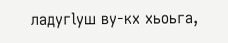ладугӏуш ву-кх хьоьга,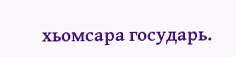хьомсара государь.